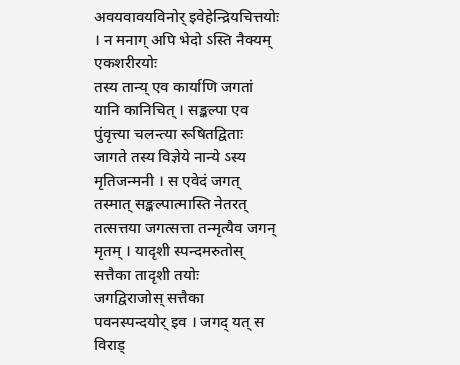अवयवावयविनोर् इवेहेन्द्रियचित्तयोः । न मनाग् अपि भेदो ऽस्ति नैक्यम् एकशरीरयोः
तस्य तान्य् एव कार्याणि जगतां यानि कानिचित् । सङ्कल्पा एव पुंवृत्त्या चलन्त्या रूषितद्विताः
जागते तस्य विज्ञेये नान्ये ऽस्य मृतिजन्मनी । स एवेदं जगत् तस्मात् सङ्कल्पात्मास्ति नेतरत्
तत्सत्तया जगत्सत्ता तन्मृत्यैव जगन् मृतम् । यादृशी स्पन्दमरुतोस् सत्तैका तादृशी तयोः
जगद्विराजोस् सत्तैका पवनस्पन्दयोर् इव । जगद् यत् स विराड्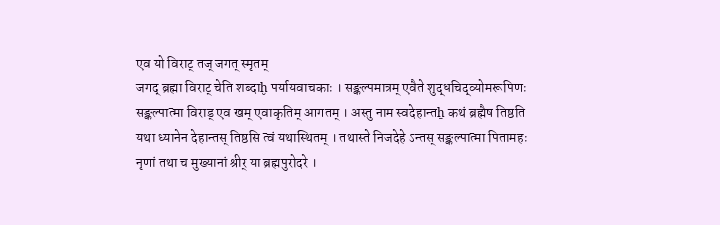एव यो विराट् तज् जगत् स्मृतम्
जगद् ब्रह्मा विराट् चेति शब्दाḫ पर्यायवाचकाः । सङ्कल्पमात्रम् एवैते शुद्धचिद्व्योमरूपिणः
सङ्कल्पात्मा विराड् एव खम् एवाकृतिम् आगतम् । अस्तु नाम स्वदेहान्तẖ कथं ब्रह्मैष तिष्ठति
यथा ध्यानेन देहान्तस् तिष्ठसि त्वं यथास्थितम् । तथास्ते निजदेहे ऽन्तस् सङ्कल्पात्मा पितामहः
नृणां तथा च मुख्यानां श्रीर् या ब्रह्मपुरोदरे ।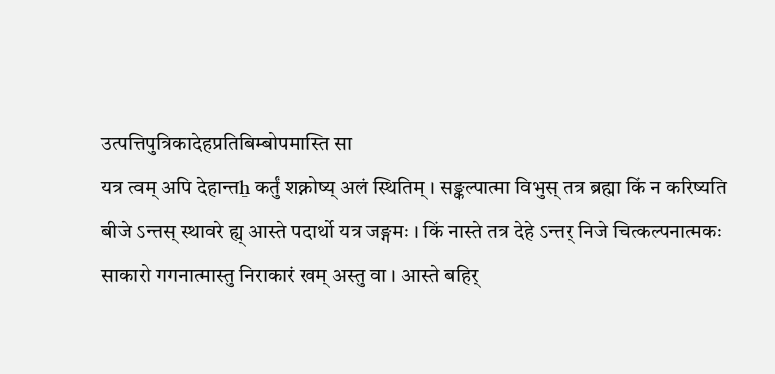उत्पत्तिपुत्रिकादेहप्रतिबिम्बोपमास्ति सा
यत्र त्वम् अपि देहान्तẖ कर्तुं शक्नोष्य् अलं स्थितिम् । सङ्कल्पात्मा विभुस् तत्र ब्रह्मा किं न करिष्यति
बीजे ऽन्तस् स्थावरे ह्य् आस्ते पदार्थो यत्र जङ्गमः । किं नास्ते तत्र देहे ऽन्तर् निजे चित्कल्पनात्मकः
साकारो गगनात्मास्तु निराकारं खम् अस्तु वा । आस्ते बहिर्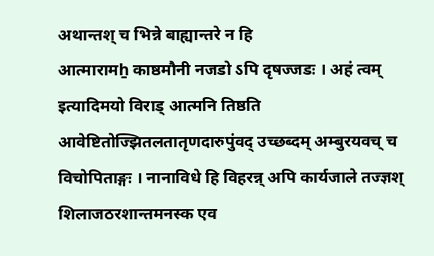अथान्तश् च भिन्ने बाह्यान्तरे न हि
आत्मारामẖ काष्ठमौनी नजडो ऽपि दृषज्जडः । अहं त्वम् इत्यादिमयो विराड् आत्मनि तिष्ठति
आवेष्टितोज्झितलतातृणदारुपुंवद् उच्छब्दम् अम्बुरयवच् च विचोपिताङ्गः । नानाविधे हि विहरन्न् अपि कार्यजाले तज्ज्ञश् शिलाजठरशान्तमनस्क एव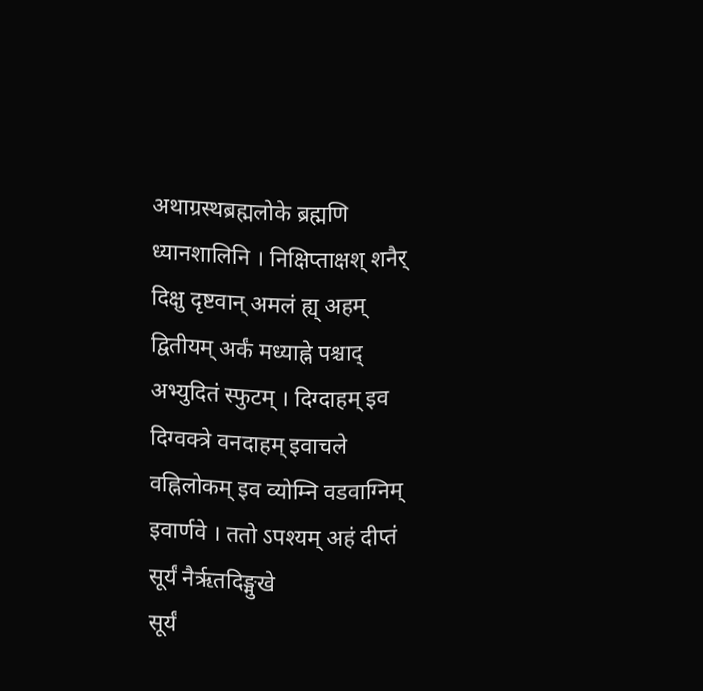अथाग्रस्थब्रह्मलोके ब्रह्मणि ध्यानशालिनि । निक्षिप्ताक्षश् शनैर् दिक्षु दृष्टवान् अमलं ह्य् अहम्
द्वितीयम् अर्कं मध्याह्ने पश्चाद् अभ्युदितं स्फुटम् । दिग्दाहम् इव दिग्वक्त्रे वनदाहम् इवाचले
वह्निलोकम् इव व्योम्नि वडवाग्निम् इवार्णवे । ततो ऽपश्यम् अहं दीप्तं सूर्यं नैरृतदिङ्मुखे
सूर्यं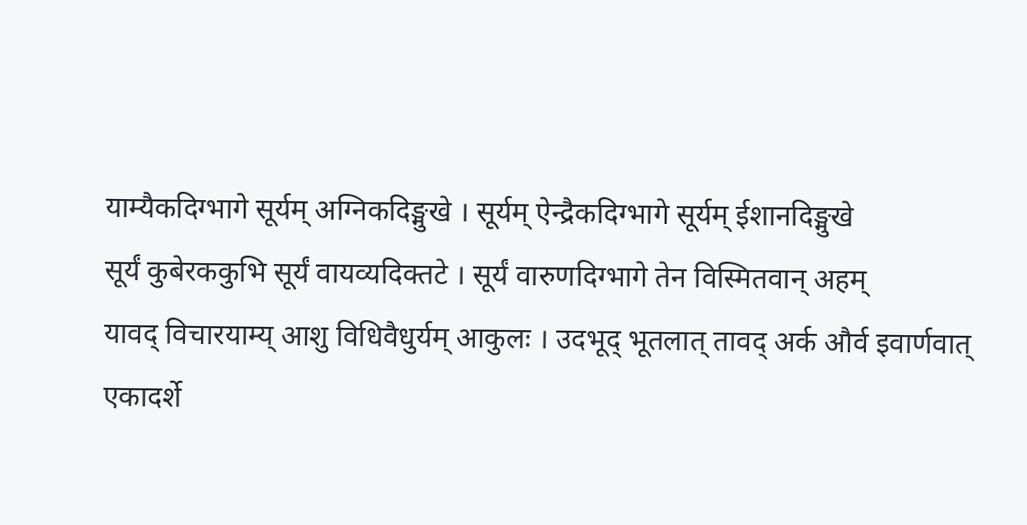याम्यैकदिग्भागे सूर्यम् अग्निकदिङ्मुखे । सूर्यम् ऐन्द्रैकदिग्भागे सूर्यम् ईशानदिङ्मुखे
सूर्यं कुबेरककुभि सूर्यं वायव्यदिक्तटे । सूर्यं वारुणदिग्भागे तेन विस्मितवान् अहम्
यावद् विचारयाम्य् आशु विधिवैधुर्यम् आकुलः । उदभूद् भूतलात् तावद् अर्क और्व इवार्णवात्
एकादर्शे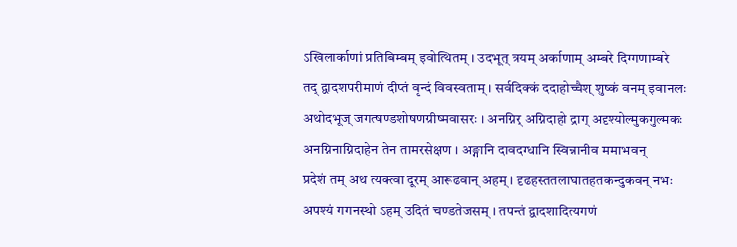ऽखिलार्काणां प्रतिबिम्बम् इवोत्थितम् । उदभूत् त्रयम् अर्काणाम् अम्बरे दिग्गणाम्बरे
तद् द्वादशपरीमाणं दीप्तं वृन्दं विवस्वताम् । सर्वदिक्कं ददाहोच्चैश् शुष्कं वनम् इवानलः
अथोदभूज् जगत्षण्डशोषणग्रीष्मवासरः । अनग्निर् अग्निदाहो द्राग् अदृश्योल्मुकगुल्मकः
अनग्निनाग्निदाहेन तेन तामरसेक्षण । अङ्गानि दावदग्धानि स्विन्नानीव ममाभवन्
प्रदेशं तम् अथ त्यक्त्वा दूरम् आरूढवान् अहम् । दृढहस्ततलाघातहतकन्दुकवन् नभः
अपश्यं गगनस्थो ऽहम् उदितं चण्डतेजसम् । तपन्तं द्वादशादित्यगणं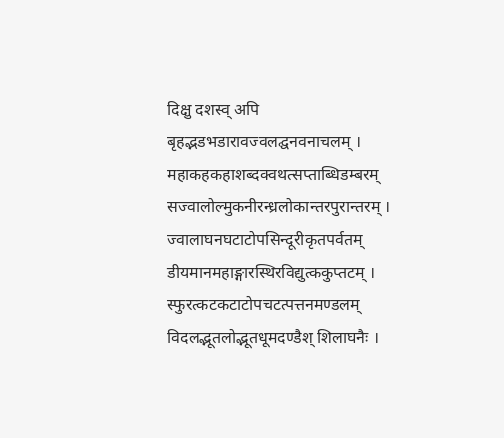दिक्षु दशस्व् अपि
बृहद्भडभडारावज्वलद्घनवनाचलम् । महाकहकहाशब्दक्वथत्सप्ताब्धिडम्बरम्
सज्वालोल्मुकनीरन्ध्रलोकान्तरपुरान्तरम् । ज्वालाघनघटाटोपसिन्दूरीकृतपर्वतम्
डीयमानमहाङ्गारस्थिरविद्युत्ककुप्तटम् । स्फुरत्कटकटाटोपचटत्पत्तनमण्डलम्
विदलद्भूतलोद्भूतधूमदण्डैश् शिलाघनैः ।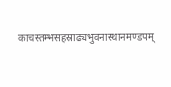काचस्तम्भसहस्राढ्यभुवनास्थानमण्डपम्